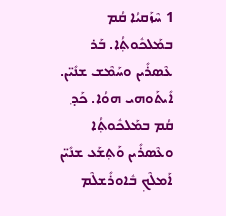1 ܚܶܙܰܩܝܳܐ ܩܳܡ ܒܡܰܠܟܽܘܬ݂ܳܐ. ܒܰܪ ܥܶܣܪܺܝܢ ܘܚܰܡܶܫ ܫܢܺܝ̈ܢ. ܐܺܝܬܰܘܗܝ ܗܘܳܐ. ܟܰܕ݂ ܩܳܡ ܒܡܰܠܟܽܘܬ݂ܳܐ ܘܥܶܣܪܺܝܢ ܘܰܬ݂ܫܰܥ ܫܢܺܝ̈ܢ ܐܰܡܠܶܟ݂ ܒܽܐܘܪܺܫܠܶܡ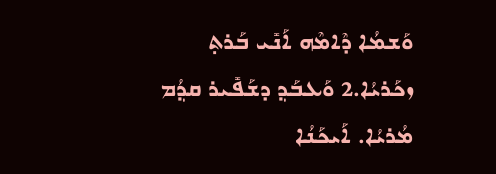ܘܰܫܡܳܐ ܕܶܐܡܶܗ ܐܰܢܺܝ ܒܰܪܬ݂ ܙܟܰܪܝܳܐ.2 ܘܰܥܒܰܕ݂ ܕܫܰܦܺܝܪ ܩܕ݂ܳܡ ܡܳܪܝܳܐ. ܐܰܝܟܰܢܳܐ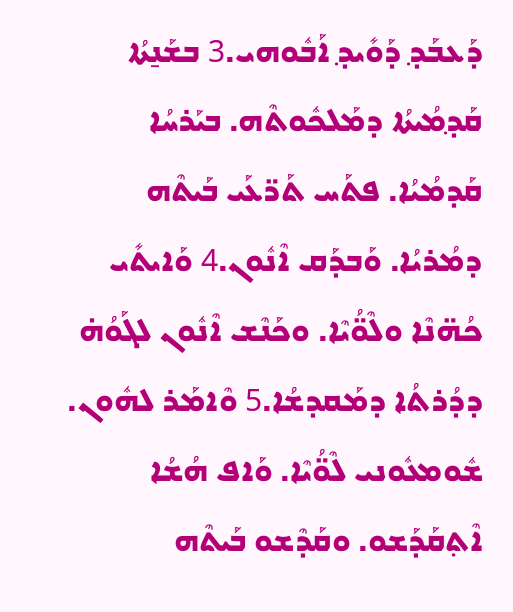ܕܰܥܒܰܕ݂ ܕܰܘܺܝܕ݂ ܐܰܒܽܘܗܝ.3 ܒܫܰܢ̱ܬܳܐ ܩܰܕ݂ܡܳܝܬܳܐ ܕܡܰܠܟܽܘܬܶܗ. ܒܝܰܪܚܳܐ ܩܰܕܡܳܝܳܐ. ܦܬܰܚ ܬܰܖ̈ܥܰܝ ܒܰܝܬܶܗ ܕܡܳܪܝܳܐ. ܘܰܒܕܰܩ ܐܶܢܽܘܢ.4 ܘܰܐܝܬܺܝ ܟܳܗ̈ܢܶܐ ܘܠܶܘ̈ܳܝܶܐ. ܘܟܰܢܶܫ ܐܶܢܽܘܢ ܠܓܰܘܳܗ̇ ܕܕܳܪܬܳܐ ܕܡܰܩܕܫܳܐ.5 ܘܶܐܡܰܪ ܠܗܽܘܢ. ܫܽܘܡܥܽܘܢܝ ܠܶܘ̈ܳܝܶܐ. ܘܰܐܦ ܗܳܫܳܐ ܐܶܬ݂ܩܰܕܰܫܘ. ܘܩܰܕܶܫܘ ܒܰܝܬܶܗ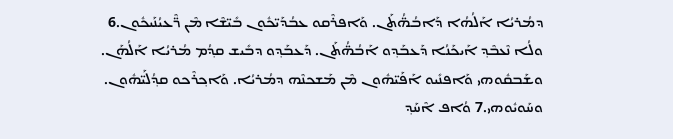ܕܡܳܪܝܳܐ ܐܰ‌ܠܳܗܳܐ ܕܰܐܒܳܗ̈ܳܬܰܢ. ܘܰܐܦܪܶܩܘ ܥܒܳܕܰܝ̈ܟܽܘܢ ܒܺܝ̈ܫܶܐ ܡܶܢ ܖ̈ܶܥܝܳܢܰܝܟܽܘܢ.6 ܘܠܳܐ ܢܶܥܒܶܕ݂ ܐܰܝܟܰܢܳܐ ܕܰܥܒܰܕ݂ܘ ܐܰܒܳܗ̈ܳܬܰܢ. ܕܰܥܒܰܕ݂ܘ ܕܒܺܝܫ ܩܕ݂ܳܡ ܡܳܪܝܳܐ ܐܰܠܳܗܰܢ. ܘܫܰܒܩܽܘܗܝ ܘܰܐܦܢܺܝܘ ܐܰܦܰܝ̈ܗܽܘܢ ܡܶܢ ܡܰܫܟܢܶܗ ܕܡܳܪܝܳܐ. ܘܰܐܟ݂ܪܶܟܘ ܩܕ݂ܳܠܰܝ̈ܗܽܘܢ. ܘܚܰܘܝܽܘܗܝ.7 ܘܳܐܦ ܐܶܚܰܕ݂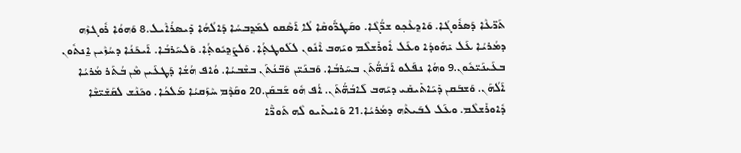ܬܰܖ̈ܥܶܐ ܕܰܣܪܽܘܓܳܐ. ܘܰܐܕ݂ܥܶܟ݂ܘ ܫܖ̈ܳܓܶܐ. ܘܩܰܛܖ̈ܽܘܩܶܐ ܠܳܐ ܐܰܣܶܩܘ ܠܡܰܕ݂ܒܚܳܐ ܕܰܐ‌ܠܳܗܳܐ ܕܺܝܣܪܳܐܶܝܠ.8 ܘܰܗܘܳܐ ܪܽܘܓܙܶܗ ܕܡܳܪܝܳܐ ܥܰܠ ܝܺܗܽܘܕܳܐ ܘܥܰܠ ܐܽܘܪܺܫܠܶܡ ܘܝܰܗܒ ܐܶܢܽܘܢ ܠܠܰܘܛܬ݂ܳܐ. ܘܰܠܨܰܕ݂ܝܽܘܬ݂ܳܐ. ܘܰܠܚܰܪܒܳܐ. ܐܰܝܟܰܢܳܐ ܕܚܳܙܶܝܢ ܐ̱ܢܬܽܘܢ ܒܥܰܝܢܰܝ̈ܟܽܘܢ.9 ܘܗܳܐ ܢܦܰܠܘ ܐܰܒܳܗ̈ܳܬܰܢ ܒܚܰܪܒܳܐ. ܘܰܒܢܰܝ̈ܢ ܘܰܒ̈ܢܳܬܰܢ ܒܫܶܒܝܳܐ. ܘܳܐܦ ܗܳܫܳܐ ܕܰܛܥܰܝܢ ܡܶܢ ܒܳܬܰܪ ܡܳܪܝܳܐ ܐܰܠܳܗܰܢ. ܘܰܫܒܰܩܢ ܕܺܝܰܐܬܺܝܩܺܝ ܕܝܰܗܒ ܠܰܐܒܳܗ̈ܳܬܰܢ. ܐܳܦ ܗܽܘ ܫܰܒܩܰܢ.20 ܘܩܰܕܶܡ ܚܶܙܰܩܝܳܐ ܡܰܠܟܳܐ. ܘܟܰܢܶܫ ܠܩܰܫܺܝ̈ܫܶܐ ܕܽܐܘܪܺܫܠܶܡ. ܘܥܰܠ ܠܒܰܝܬܶܗ ܕܡܳܪܝܳܐ.21 ܘܰܐܝܬܺܝܘ ܠܶܗ ܬܰܘܖ̈ܶܐ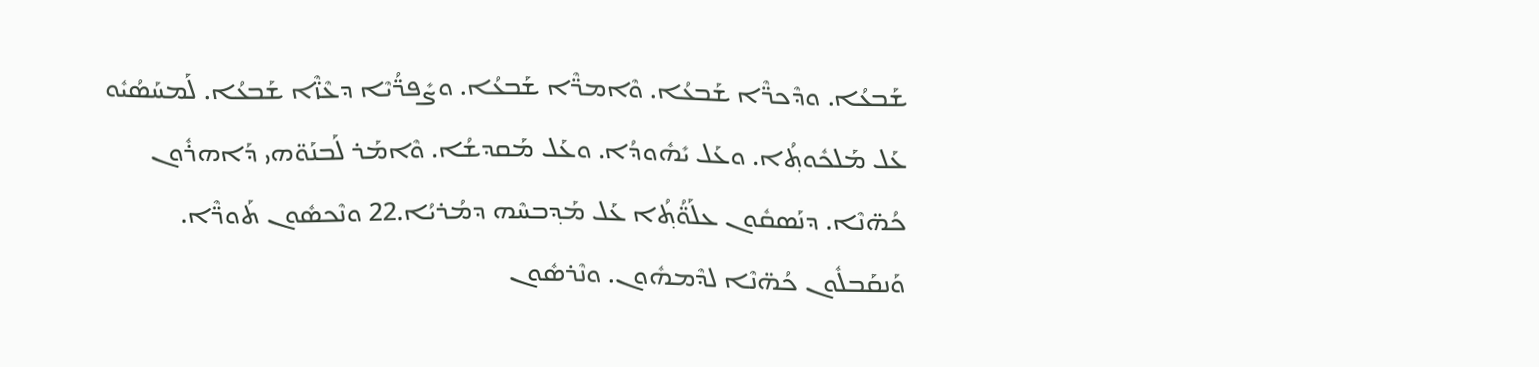ܫܰܒܥܳܐ. ܘܕܶܟܖ̈ܶܐ ܫܰܒܥܳܐ. ܘܶܐܡܖ̈ܶܐ ܫܰܒܥܳܐ. ܘܨܺܦܖ̈ܳܝܶܐ ܕܥܶܙ̈ܶܐ ܫܰܒܥܳܐ. ܠܰܡܚܰܣܳܝܽܘ ܥܰܠ ܡܰܠܟܽܘܬ݂ܳܐ. ܘܥܰܠ ܝܺܗܽܘܕܳܐ. ܘܥܰܠ ܡܰܩܕܫܳܐ. ܘܶܐܡܰܪ ܠܰܒܢܰܘ̈ܗܝ ܕܰܐܗܪܽܘܢ ܟܳܗ̈ܢܶܐ. ܕܢܰܣܩܽܘܢ ܥܠܰܘ̈ܳܬ݂ܳܐ ܥܰܠ ܡܰܕ݂ܒܚܶܗ ܕܡܳܪܝܳܐ.22 ܘܢܶܟܣܽܘܢ ܬܰܘܖ̈ܶܐ. ܘܰܢܩܰܒܠܽܘܢ ܟܳܗ̈ܢܶܐ ܠܕܶܡܗܽܘܢ. ܘܢܶܪܣܽܘܢ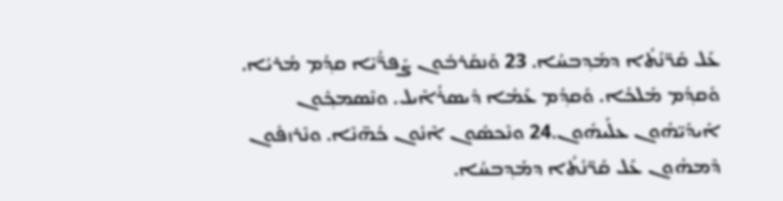ܥܰܠ ܩܰܖ̈ܢܳܬܳܐ ܕܡܰܕ݂ܒܚܳܐ. 23 ܘܰܢܩܰܪܒܽܘܢ ܨܺܦܖ̈ܳܝܶܐ ܩܕ݂ܳܡ ܡܳܪܝܳܐ. ܘܰܩܕ݂ܳܡ ܡܰܠܟܳܐ. ܘܰܩܕ݂ܳܡ ܥܰܡܳܐ ܕܺܝܣܪܳܐܶܝܠ. ܘܢܶܣܡܟ݂ܽܘܢ ܐܺܝܕܰܝ̈ܗܽܘܢ ܥܠܰܝܗܽܘܢ.24 ܘܢܶܟܣܽܘܢ ܐܶܢܽܘܢ ܟܳܗ̈ܢܶܐ. ܘܢܶܪܙܦܽܘܢ ܕܶܡܗܽܘܢ ܥܰܠ ܩܰܖ̈ܢܳܬܳܐ ܕܡܰܕ݂ܒܚܳܐ.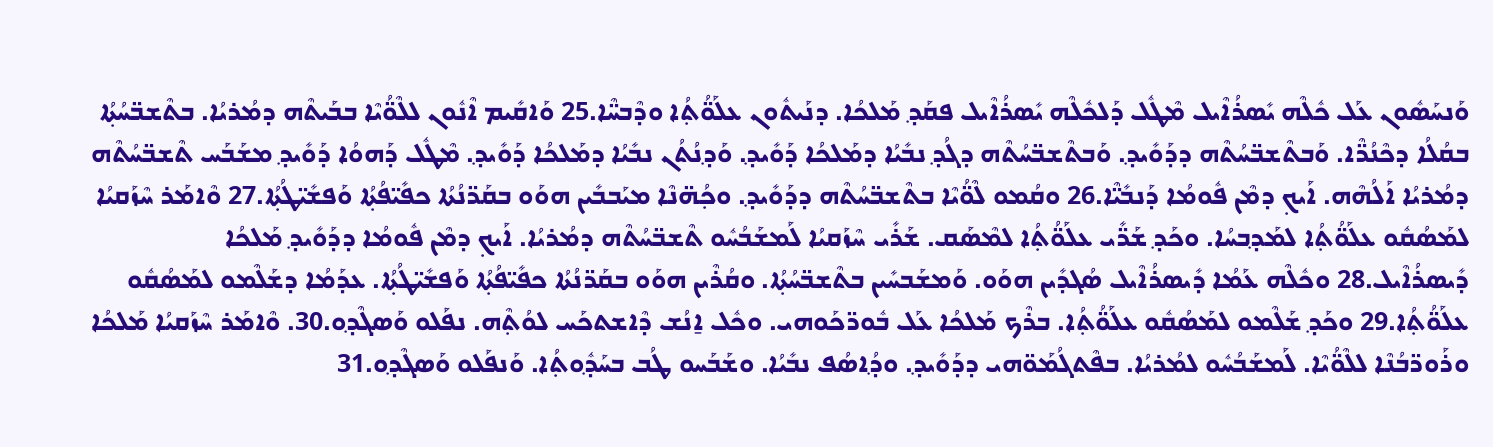ܘܰܢܚܰܣܽܘܢ ܥܰܠ ܟܽܠܶܗ ܝܺܣܪܳܐܶܝܠ ܡܶܛܽܠ ܕܰܠܟܽܠܶܗ ܝܺܣܪܳܐܶܝܠ ܦܩܰܕ݂ ܡܰܠܟܳܐ. ܕܢܰܝܬܽܘܢ ܥܠܰܘ̈ܳܬ݂ܳܐ ܘܕܶܒܚ̈ܶܐ.25 ܘܰܐܩܺܝܡ ܐܶܢܽܘܢ ܠܠܶܘ̈ܳܝܶܐ ܒܒܰܝܬܶܗ ܕܡܳܪܝܳܐ. ܒܬܶܫܒ̈ܚܳܬ݂ܳܐ ܒܩܳܠܳܐ ܕܟܶܢܳܖ̈ܶܐ. ܘܰܒܬܶܫܒ̈ܚܳܬܶܗ ܕܕܰܘܺܝܕ݂. ܘܰܒܬܶܫܒ̈ܚܳܬܶܗ ܕܓܳܕ݂ ܢܒܺܝܳܐ ܕܡܰܠܟܳܐ ܕܰܘܺܝܕ݂. ܘܰܕ݂ܢܳܬܳܢ ܢܒܺܝܳܐ ܕܡܰܠܟܳܐ ܕܰܘܺܝܕ݂. ܡܶܛܽܠ ܕܰܗܘܳܐ ܕܰܘܺܝܕ݂ ܡܫܰܒܰܚ ܬܶܫܒ̈ܚܳܬܶܗ ܕܡܳܪܝܳܐ ܐܰܠܳܗܶܗ. ܐܰܝܟ݂ ܕܡܶܢ ܦܽܘܡܳܐ ܕܰܢܒܺܝ̈ܶܐ.26 ܘܩܳܡܘ ܠܶܘ̈ܳܝܶܐ ܒܬܶܫܒ̈ܚܳܬܶܗ ܕܕܰܘܺܝܕ݂. ܘܟ݂ܳܗ̈ܢܶܐ ܡܝܰܒܒܺܝܢ ܗܘܰܘ ܒܩܰܖ̈ܢܳܬܳܐ ܟܦܺܝ̈ܦܳܬ݂ܳܐ ܘܰܦܫܺܝ̈ܛܳܬ݂ܳܐ.27 ܘܶܐܡܰܪ ܚܶܙܰܩܝܳܐ ܠܡܰܣܳܩܽܘ ܥܠܰܘ̈ܳܬ݂ܳܐ ܠܡܰܕ݂ܒܚܳܐ. ܘܟܰܕ݂ ܫܰܖ̈ܺܝ ܥܠܰܘ̈ܳܬ݂ܳܐ ܠܡܶܣܰܩ. ܫܰܪܺܝ ܚܶܙܰܩܝܳܐ ܠܰܡܫܰܒܳܚܽܘ ܬܶܫܒ̈ܚܳܬܶܗ ܕܡܳܪܝܳܐ. ܐܰܝܟ݂ ܕܡܶܢ ܦܽܘܡܳܐ ܕܕܰܘܺܝܕ݂ ܡܰܠܟܳܐ ܕܺܝܣܪܳܐܶܝܠ.28 ܘܟܽܠܶܗ ܥܰܡܳܐ ܕܺܝܣܪܳܐܶܝܠ ܣܳܓܕܺܝܢ ܗܘܰܘ. ܘܰܡܫܰܒܚܺܝܢ ܒܬܶܫܒ̈ܚܳܬ݂ܳܐ. ܘܩܳܪܶܝܢ ܗܘܰܘ ܒܩܰܖ̈ܢܳܬܳܐ ܟܦܺܝ̈ܦܳܬ݂ܳܐ ܘܰܦܫܺܝ̈ܛܳܬ݂ܳܐ. ܥܕܰܡܳܐ ܕܫܰܠܶܡܘ ܠܡܰܣܳܩܽܘ ܥܠܰܘ̈ܳܬ݂ܳܐ.29 ܘܟܰܕ݂ ܫܰܠܶܡܘ ܠܡܰܣܳܩܽܘ ܥܠܰܘ̈ܳܬ݂ܳܐ. ܒܪܶܟ ܡܰܠܟܳܐ ܥܰܠ ܒܽܘܖ̈ܟܰܘܗܝ. ܘܟܽܠ ܐ̱ܢܳܫ ܕܶܐܫܬܟܰܚ ܠܘܳܬ݂ܶܗ. ܢܦܰܠܘ ܘܰܣܓܶܕ݂ܘ.30. ܘܶܐܡܰܪ ܚܶܙܰܩܝܳܐ ܡܰܠܟܳܐ ܘܪܰܘܖ̈ܒܳܢܶܐ ܠܠܶܘ̈ܳܝܶܐ. ܠܰܡܫܰܒܳܚܽܘ ܠܡܳܪܝܳܐ. ܒܦܶܬܓܳܡܰܘ̈ܗܝ ܕܕܰܘܺܝܕ݂. ܘܕ݂ܳܐܣܳܦ ܢܒܺܝܳܐ. ܘܫܰܒܰܚܘ ܛܳܒ ܒܚܰܕ݂ܽܘܬ݂ܳܐ. ܘܰܢܦܰܠܘ ܘܰܣܓܶܕ݂ܘ.31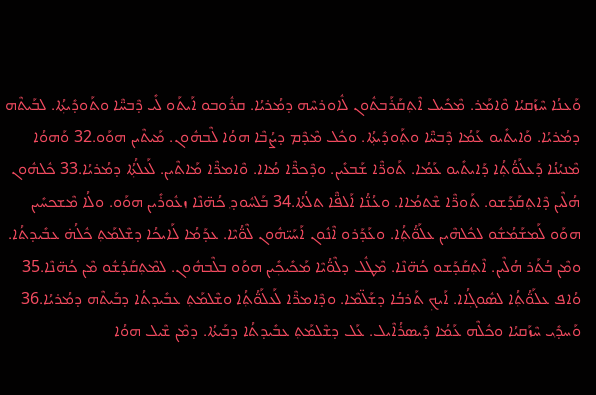ܘܰܥܢܳܐ ܚܶܙܰܩܝܳܐ ܘܶܐܡܰܪ. ܡܶܟܺܝܠ ܐܶܬ݂ܩܰܪܰܒܬܽܘܢ ܠܽܐܘܪܚܶܗ ܕܡܳܪܝܳܐ. ܩܪܽܘܒܘ ܐܰܝܬܰܘ ܠܺܝ ܕܶܒܚ̈ܶܐ ܘܬܰܘܕܺܝܬ݂ܳܐ. ܠܒܰܝܬܶܗ ܕܡܳܪܝܳܐ. ܘܰܐܝܬܺܝܘ ܥܰܡܳܐ ܕܶܒܚ̈ܶܐ ܘܬ݂ܰܘܕܺܝܬ݂ܳܐ. ܘܟܽܠ ܡܶܕܶܡ ܕܨܳܒܶܐ ܗܘܳܐ ܠܶܒܗܽܘܢ. ܡܰܝܬܶܝܢ ܗܘܰܘ.32 ܘܰܗܘܳܐ ܡܶܢܝܳܢܳܐ ܕܰܥܠܰܘ̈ܳܬ݂ܳܐ ܕܰܐܝܬܺܝܘ ܥܰܡܳܐ. ܬܰܘܖ̈ܶܐ ܫܰܒܥܺܝܢ. ܘܕܶܟܖ̈ܶܐ ܡܳܐܐ. ܘܶܐܡܖ̈ܶܐ ܡܰܐܬܶܝܢ. ܠܰܥܠܳܬ݂ܳܐ ܕܡܳܪܝܳܐ.33 ܟܽܠܗܽܘܢ ܗܳܠܶܝܢ ܕܶܐܬ݂ܩܰܕܰܫܘ. ܬܰܘܖ̈ܶܐ ܫܶܬܡܳܐܐ. ܘܥܳܢ̈ܳܐ ܐܰܠܦ̈ܶܐ ܬܠܳܬܳܐ.34 ܒܰܠܚܽܘܕ݂ ܟܳܗ̈ܢܶܐ ܙܥܽܘܪܺܝܢ ܗܘܰܘ. ܘܠܳܐ ܡܶܫܟܚܺܝܢ ܗܘܰܘ ܠܰܡܫܰܡܳܫܽܘ ܠܟܽܠܗܶܝܢ ܥܠܰܘ̈ܳܬ݂ܳܐ. ܘܥܰܕܰܪܘ ܐܶܢܽܘܢ ܐܰܚܰܝ̈ܗܽܘܢ ܠܶܘ̈ܳܝܶܐ. ܥܕܰܡܳܐ ܠܰܐܝܟܳܐ ܕܫܶܠܡܰܬ݂ ܟܽܠܳܗ̇ ܥܒܺܝܕܬܳܐ. ܘܡܶܢ ܒܳܬܰܪ ܗܳܠܶܝܢ. ܐܶܬ݂ܩܰܕܰܫܘ ܟܳܗ̈ܢܶܐ. ܡܶܛܽܠ ܕܠܶܘ̈ܳܝܶܐ ܡܰܟܺܝܟ݂ܺܝܢ ܗܘܰܘ ܒܠܶܒܗܽܘܢ. ܠܡܶܬ݂ܩܰܕܳܫܽܘ ܡܶܢ ܟܳܗ̈ܢܶܐ.35 ܘܳܐܦ ܥܠܰܘ̈ܳܬ݂ܳܐ ܠܣܽܘܓ݂ܳܐܐ. ܐܰܝܟ݂ ܬܰܪܒܳܐ ܕܫܰܠ̈ܡܶܐ. ܘܕܶܐܡܖ̈ܶܐ ܠܰܥܠܰܘ̈ܳܬ݂ܳܐ ܘܫܶܠܡܰܬ݂ ܥܒܺܝܕܬܳܐ ܕܒܰܝܬܶܗ ܕܡܳܪܝܳܐ.36 ܘܰܚܕ݂ܺܝ ܚܶܙܰܩܝܳܐ ܘܟܽܠܶܗ ܥܰܡܳܐ ܕܺܝܣܪܳܐܶܝܠ. ܥܰܠ ܕܫܶܠܡܰܬ݂ ܥܒܺܝܕܬܳܐ ܕܒܰܝܬܳܐ. ܕܡܶܢ ܫܶܝܠ ܗܘܳܐ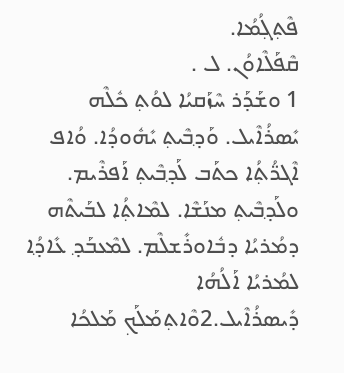ܦܶܬ݂ܓ݂ܳܡܳܐ.
ܩܶܦܰܠܶܐܘܳܢ. ܠ .
1 ܘܫܰܕܰܪ ܚܶܙܰܩܝܳܐ ܠܘܳܬ݂ ܟܽܠܶܗ ܝܺܣܪܳܐܶܝܠ. ܘܰܕ݂ܒܶܝܬ݂ ܝܺܗܽܘܕܳܐ. ܘܳܐܦ ܐܶܓܖ̈ܳܬ݂ܳܐ ܟܬܰܒ ܠܰܕ݂ܒܶܝܬ݂ ܐܰܦܪܶܝܡ. ܘܠܰܕ݂ܒܶܝܬ݂ ܡܢܰܫܶܐ. ܠܡܶܐܬ݂ܳܐ ܠܒܰܝܬܶܗ ܕܡܳܪܝܳܐ ܕܒܽܐܘܪܺܫܠܶܡ. ܠܡܶܥܒܰܕ݂ ܥܺܐܕ݂ܳܐ ܠܡܳܪܝܳܐ ܐܰ‌ܠܳܗܳܐ ܕܺܝܣܪܳܐܶܝܠ.2ܘܶܐܬ݂ܡܰܠܰܟ݂ ܡܰܠܟܳܐ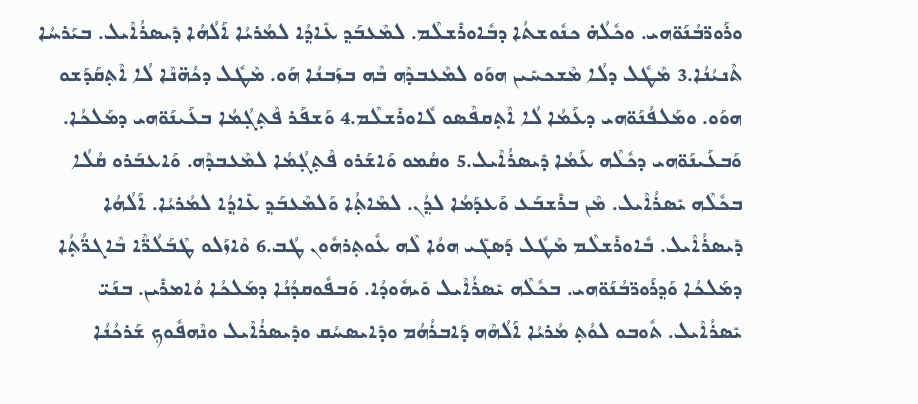ܘܪܰܘܖ̈ܒܳܢܰܘ̈ܗܝ. ܘܟܽܠܳܗ̇ ܟܢܽܘܫܬܳܐ ܕܒܽܐܘܪܺܫܠܶܡ. ܠܡܶܥܒܰܕ݂ ܥܺܐܕ݂ܳܐ ܠܡܳܪܝܳܐ ܐܰ‌ܠܳܗܳܐ ܕܺܝܣܪܳܐܶܝܠ. ܒܝܰܪܚܳܐ ܬܶܢܝܳܢܳܐ.3 ܡܶܛܽܠ ܕܠܳܐ ܡܶܫܟܚܺܝܢ ܗܘܰܘ ܠܡܶܥܒܕܶܗ ܒܶܗ ܒܙܰܒܢܳܐ ܗܰܘ. ܡܶܛܽܠ ܕܟܳܗ̈ܢܶܐ ܠܳܐ ܐܶܬ݂ܩܰܕܰܫܘ ܗܘܰܘ. ܘܡܰܠܦܳܢܰܘ̈ܗܝ ܕܥܰܡܳܐ ܠܳܐ ܐܶܬ݂ܩܦܶܣܘ ܠܽܐܘܪܺܫܠܶܡ.4 ܘܰܫܦܰܪ ܦܶܬ݂ܓ݂ܳܡܳܐ ܒܥܰܝܢܰܘ̈ܗܝ ܕܡܰܠܟܳܐ. ܘܰܒܥܰܝܢܰܘ̈ܗܝ ܕܟܽܠܶܗ ܥܰܡܳܐ ܕܺܝܣܪܳܐܶܝܠ.5 ܘܩܳܡܘ ܘܰܐܫܰܪܘ ܦܶܬ݂ܓ݂ܳܡܳܐ ܠܡܶܥܒܕܶܗ. ܘܰܐܥܒܰܪܘ ܩܳܠܳܐ ܒܟܽܠܶܗ ܝܺܣܪܳܐܶܝܠ. ܡܶܢ ܒܪܺܫܒܰܥ ܘܰܥܕܰܡܳܐ ܠܕ݂ܳܢ. ܠܡܶܐܬ݂ܳܐ ܘܰܠܡܶܥܒܰܕ݂ ܥܺܐܕ݂ܳܐ ܠܡܳܪܝܳܐ. ܐܰ‌ܠܳܗܳܐ ܕܺܝܣܪܳܐܶܝܠ. ܒܽܐܘܪܺܫܠܶܡ ܡܶܛܽܠ ܕܰܣܓܺܝ ܗܘܳܐ ܠܶܗ ܥܽܘܬ݂ܪܗܽܘܢ ܛܳܒ.6 ܘܶܐܙܰܠܘ ܛܶܒܰܠܳܖ̈ܶܐ ܒܶܐܓܖ̈ܳܬ݂ܳܐ ܕܡܰܠܟܳܐ ܘܰܕ݂ܪܰܘܖ̈ܒܳܢܰܘ̈ܗܝ. ܒܟܽܠܶܗ ܝܺܣܪܳܐܶܝܠ ܘܺܝܗܽܘܕܳܐ. ܘܰܒܦܽܘܩܕܳܢܳܐ ܕܡܰܠܟܳܐ ܘܳܐܡܪܺܝܢ. ܒܢܰܝ̈ ܝܺܣܪܳܐܶܝܠ. ܬܽܘܒܘ ܠܘܳܬ݂ ܡܳܪܝܳܐ ܐܰܠܳܗܶܗ ܕܰܐܒܪܳܗܳܡ ܘܕܺܐܝܣܚܳܩ ܘܕܺܝܣܪܳܐܶܝܠ ܘܢܶܗܦܽܘܟ݂ ܫܰܪܟܳܢܳܐ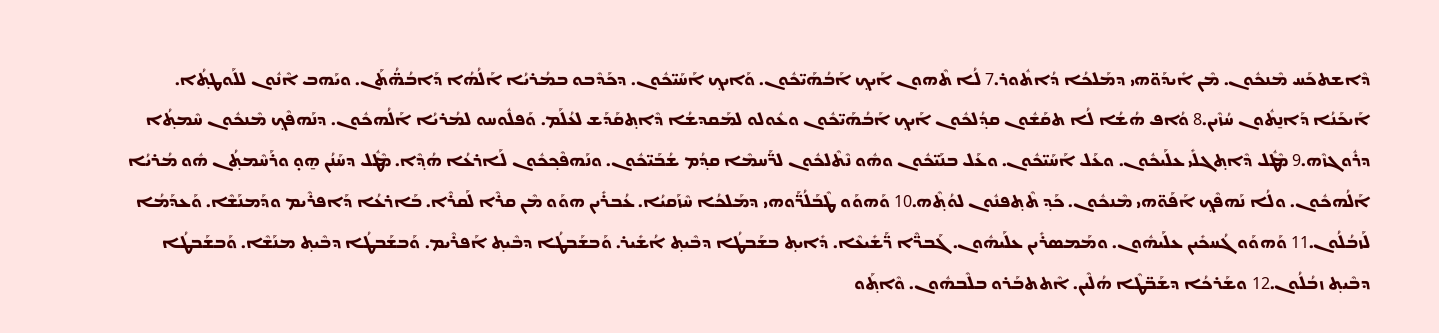ܕܶܐܫܬܟܰܚ ܡܶܢܟܽܘܢ. ܡܶܢ ܐܺܝܕܰܘ̈ܗܝ ܕܡܰܠܟܳܐ ܕܳܐܬܽܘܪ.7 ܠܳܐ ܬܶܗܘܢ ܐܰܝܟ݂ ܐܰܒܳܗܰܝ̈ܟܽܘܢ. ܘܰܐܝܟ݂ ܐܰܚܰܝ̈ܟܽܘܢ. ܕܟܰܕܶܒܘ ܒܡܳܪܝܳܐ ܐܰ‌ܠܳܗܳܐ ܕܰܐܒܳܗ̈ܳܬܰܢ. ܘܝܰܗܒ ܐܶܢܽܘܢ ܠܠܰܘܛܬ݂ܳܐ. ܐܰܝܟܰܢܳܐ ܕܰܐܢ̱ܬܽܘܢ ܚܳܙܶܝܢ.8 ܘܳܐܦ ܗܳܫܳܐ ܠܳܐ ܬܩܰܫܽܘܢ ܩܕ݂ܳܠܟܽܘܢ ܐܰܝܟ݂ ܐܰܒܳܗܰܝ̈ܟܽܘܢ ܘܥܽܘܠܘ ܠܡܰܩܕܫܳܐ ܕܶܐܬ݂ܩܰܕܰܫ ܠܥܳܠܰܡ. ܘܰܦܠܽܘܚܘ ܠܡܳܪܝܳܐ ܐܰܠܳܗܟܽܘܢ. ܕܢܰܗܦܶܟ݂ ܡܶܢܟܽܘܢ ܚܶܡܬ݂ܳܐ ܕܪܽܘܓܙܶܗ.9 ܡܶܛܽܠ ܕܶܐܬ݂ܓܠܺܝ ܥܠܰܝܟܽܘܢ. ܘܥܰܠ ܐܰܚܰܝ̈ܟܽܘܢ. ܘܥܰܠ ܒܢܰܝ̈ܟܽܘܢ ܘܗܽܘ ܢܶܬܶܠܟܽܘܢ ܠܖ̈ܰܚܡܶܐ ܩܕ݂ܳܡ ܫܳܒܰܝ̈ܟܽܘܢ. ܘܢܰܗܦܶܟ݂ܟܽܘܢ ܠܰܐܪܥܳܐ ܗܳܕ݂ܶܐ. ܡܶܛܽܠ ܕܚܰܢܳܢ ܗ̱ܘ̣ ܘܪܰܚܶܡܬ݂ܳܢ ܗܽܘ ܡܳܪܝܳܐ ܐܰܠܳܗܟܽܘܢ. ܘܠܳܐ ܢܰܗܦܶܟ݂ ܐܰܦܰܘ̈ܗܝ ܡܶܢܟܽܘܢ. ܟܰܕ݂ ܬܶܬ݂ܦܢܽܘܢ ܠܘܳܬ݂ܶܗ.10 ܘܰܗܘܰܘ ܛܶܒܰܠܳܖ̈ܰܘܗܝ ܕܡܰܠܟܳܐ ܚܶܙܰܩܝܳܐ. ܥܳܒܪܺܝܢ ܗܘܰܘ ܡܶܢ ܩܪܶܐ ܠܰܩܪܶܐ. ܒܰܐܪܥܳܐ ܕܰܐܦܪܶܝܡ ܘܕܰܡܢܰܫܶܐ. ܘܰܥܕܰܡܳܐ ܠܰܙܒܳܠܳܘܢ.11 ܘܰܗܘܰܘ ܓܳܚܟܺܝܢ ܥܠܰܝܗܽܘܢ. ܘܡܰܡܣܪܺܝܢ ܥܠܰܝܗܽܘܢ. ܓܰܒܖ̈ܶܐ ܖ̈ܰܫܺܝܥܶܐ. ܕܺܐܝܬ݂ ܒܫܰܒܛܳܐ ܕܒܶܝܬ݂ ܐܳܫܺܝܪ. ܘܰܒܫܰܒܛܳܐ ܕܒܶܝܬ݂ ܐܰܦܪܶܝܡ. ܘܰܒܫܰܒܛܳܐ ܕܒܶܝܬ݂ ܡܢܰܫܶܐ. ܘܰܒܫܰܒܛܳܐ ܕܒܶܝܬ݂ ܙܒܳܠܳܘܢ.12 ܘܫܰܪܟܳܐ ܕܫܰܒ̈ܛܶܐ ܗܳܠܶܝܢ. ܐܶܬܬܒܰܪܘ ܒܠܶܒܗܽܘܢ. ܘܶܐܬ݂ܰܘ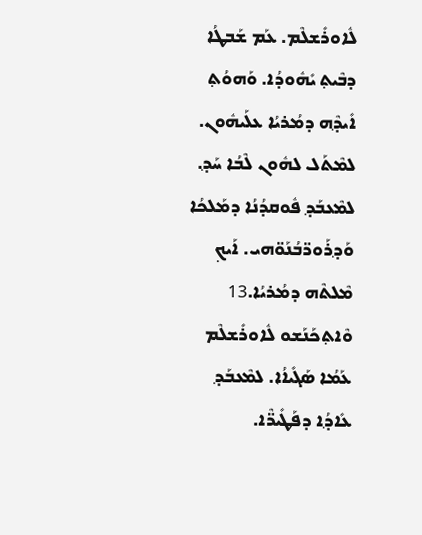ܠܽܐܘܪܺܫܠܶܡ. ܥܰܡ ܫܰܒܛܳܐ ܕܒܶܝܬ݂ ܝܺܗܽܘܕܳܐ. ܘܰܗܘܳܬ݂ ܐܺܝܕ݂ܶܗ ܕܡܳܪܝܳܐ ܥܠܰܝܗܽܘܢ. ܠܡܶܬܰܠ ܠܗܽܘܢ ܠܶܒܳܐ ܚܰܕ݂. ܠܡܶܥܒܰܕ݂ ܦܽܘܩܕܳܢܳܐ ܕܡܰܠܟܳܐ ܘܰܕ݂ܪܰܘܖ̈ܒܳܢܰܘ̈ܗܝ. ܐܰܝܟ݂ ܡܶܠܬܶܗ ܕܡܳܪܝܳܐ.13 ܘܶܐܬ݂ܟܰܢܰܫܘ ܠܽܐܘܪܺܫܠܶܡ ܥܰܡܳܐ ܣܰܓܺܝܐܳܐ. ܠܡܶܥܒܰܕ݂ ܥܺܐܕ݂ܳܐ ܕܦܰܛܺܝܖ̈ܶܐ.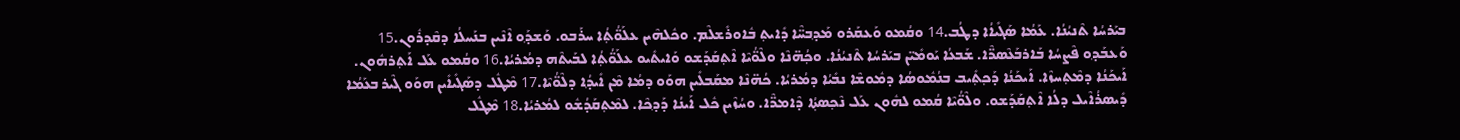ܒܝܰܪܚܳܐ ܬܶܢܝܳܢܳܐ. ܥܰܡܳܐ ܣܰܓܺܝܐܳܐ ܕܛܳܒ.14 ܘܩܳܡܘ ܘܰܥܩܰܪܘ ܡܰܕ݂ܒܚ̈ܶܐ ܕܺܐܝܬ݂ ܒܽܐܘܪܺܫܠܶܡ. ܘܟܽܠܗܶܝܢ ܥܠܰܘ̈ܳܬ݂ܳܐ ܚܪܰܒܘ. ܘܰܫܕ݂ܰܘ ܐܶܢܶܝܢ ܒܢܰܚܠܳܐ ܕܩܶܕܪܽܘܢ.15 ܘܰܥܒܰܕ݂ܘ ܦܶܨܚܳܐ ܒܰܐܪܒܰܥܶܣܖ̈ܶܐ. ܫܰܒܥܳܐ ܝܰܘܡܺܝ̈ܢ ܒܝܰܪܚܳܐ ܬܶܢܝܳܢܳܐ. ܘܟ݂ܳܗ̈ܢܶܐ ܘܠܶܘ̈ܳܝܶܐ ܐܶܬ݂ܩܰܕܰܫܘ ܘܰܐܝܬܺܝܘ ܥܠܰܘ̈ܳܬ݂ܳܐ ܠܒܰܝܬܶܗ ܕܡܳܪܝܳܐ.16 ܘܩܳܡܘ ܥܰܠ ܐܰܬ݂ܪܗܽܘܢ. ܐܰܝܟܰܢܳܐ ܕܡܶܬ݂ܚܙܶܐ. ܐܰܝܟܰܢܳܐ ܕܰܟ݂ܬ݂ܺܝܒ ܒܢܳܡܽܘܣܳܐ ܕܡܽܘܫܶܐ ܢܒܺܝܳܐ ܕܡܳܪܝܳܐ. ܟܳܗ̈ܢܶܐ ܡܩܰܒܠܺܝܢ ܗܘܰܘ ܕܡܳܐ ܡܶܢ ܐܺܝܕ݂ܳܐ ܕܠܶܘ̈ܳܝܶܐ.17 ܡܶܛܽܠ ܕܣܰܓܺܝܐܺܝܢ ܗܘܰܘ ܓܶܝܪ ܒܥܰܡܳܐ ܕܺܝܣܪܳܐܶܝܠ ܕܠܳܐ ܐܶܬ݂ܩܰܕܰܫܘ. ܘܠܶܘ̈ܳܝܶܐ ܩܳܡܘ ܠܗܽܘܢ ܥܰܠ ܢܶܟ݂ܣܬ݂ܳܐ ܕܶܐܡܖ̈ܶܐ. ܘܚܳܙܶܝܢ ܟܽܠ ܐܰܝܢܳܐ ܕܰܕ݂ܟܶܐ. ܠܡܶܬ݂ܩܰܕܳܫܽܘ ܠܡܳܪܝܳܐ.18 ܡܶܛܽܠ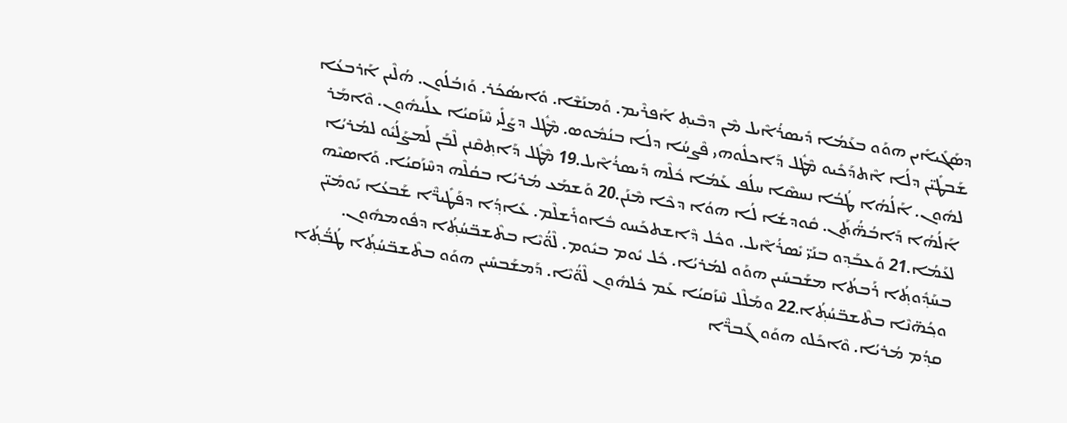ܕܣܰܓܺܝܐܺܝܢ ܗܘܰܘ ܒܥܰܡܳܐ ܕܺܝܣܪܳܐܶܝܠ ܡܶܢ ܕܒܶܝܬ݂ ܐܰܦܪܶܝܡ. ܘܰܡܢܰܫܶܐ. ܘܺܐܝܣܳܟܳܪ. ܘܰܙܒܳܠܳܘܢ. ܗܳܠܶܝܢ ܐܰܪܒܥܳܐ ܫܰܒܛܺܝ̈ܢ ܕܠܳܐ ܐܶܬܕܰܟܺܝܘ ܡܶܛܽܠ ܕܰܐܟܠܽܘܗܝ ܦܶܨܚܳܐ ܕܠܳܐ ܒܢܳܡܽܘܣ. ܡܶܛܽܠ ܕܨܰܠܺܝ ܚܶܙܰܩܝܳܐ ܥܠܰܝܗܽܘܢ. ܘܶܐܡܰܪ ܠܗܽܘܢ. ܐܰ‌ܠܳܗܳܐ ܛܳܒܳܐ ܢܚܣܶܐ ܚܠܳܦ ܥܰܡܳܐ ܟܽܠܶܗ ܕܺܝܣܪܳܐܶܝܠ.19 ܡܶܛܽܠ ܕܰܐܬ݂ܩܶܢܢ ܠܶܒܰܢ ܠܰܡܨܰܠܳܝܽܘ ܠܡܳܪܝܳܐ ܐܰ‌ܠܳܗܳܐ ܕܰܐܒܳܗ̈ܳܬܰܢ. ܩܽܘܕܫܳܐ ܠܳܐ ܗܘܳܐ ܕܟܶܐ ܡܶܢܰܢ.20 ܘܰܫܡܰܥ ܡܳܪܝܳܐ ܒܩܳܠܶܗ ܕܚܶܙܰܩܝܳܐ. ܘܰܐܣܝܶܗ ܠܥܰܡܳܐ.21 ܘܰܥܒܰܕ݂ܘ ܒܢܰܝ̈ ܝܺܣܪܳܐܶܝܠ. ܘܟܽܠ ܕܶܐܫܬܟܰܚܘ ܒܽܐܘܪܺܫܠܶܡ. ܥܺܐܕ݂ܳܐ ܕܦܰܛܺܝܖ̈ܶܐ ܫܰܒܥܳܐ ܝܰܘܡܺܝ̈ܢ ܒܚܰܕ݂ܽܘܬ݂ܳܐ ܪܰܒܬܳܐ ܡܫܰܒܚܺܝܢ ܗܘܰܘ ܠܡܳܪܝܳܐ. ܟܽܠ ܝܽܘܡ ܒܝܽܘܡ. ܠܶܘ̈ܳܝܶܐ ܒܬܶܫܒ̈ܚܳܬ݂ܳܐ ܕܦܽܘܡܗܽܘܢ. ܘܟ݂ܳܗ̈ܢܶܐ ܒܬܶܫܒ̈ܚܳܬ݂ܳܐ.22 ܘܡܰܠܶܠ ܚܶܙܰܩܝܳܐ ܥܰܡ ܟܽܠܗܽܘܢ ܠܶܘ̈ܳܝܶܐ. ܕܰܡܫܰܒܚܺܝܢ ܗܘܰܘ ܒܬܶܫܒ̈ܚܳܬ݂ܳܐ ܛܳܒ̈ܳܬ݂ܳܐ ܩܕ݂ܳܡ ܡܳܪܝܳܐ. ܘܶܐܟܰܠܘ ܗܘܰܘ ܓܰܒܖ̈ܶܐ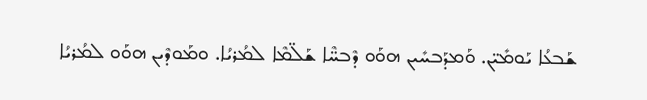ܫܰܒܥܳܐ ܝܰܘܡܺܝ̈ܢ. ܘܰܡܕܰܒܚܺܝܢ ܗܘܰܘ ܕܶܒܚ̈ܶܐ ܫܰܠ̈ܡܶܐ ܠܡܳܪܝܳܐ. ܘܡܰܘܕܶܝܢ ܗܘܰܘ ܠܡܳܪܝܳܐ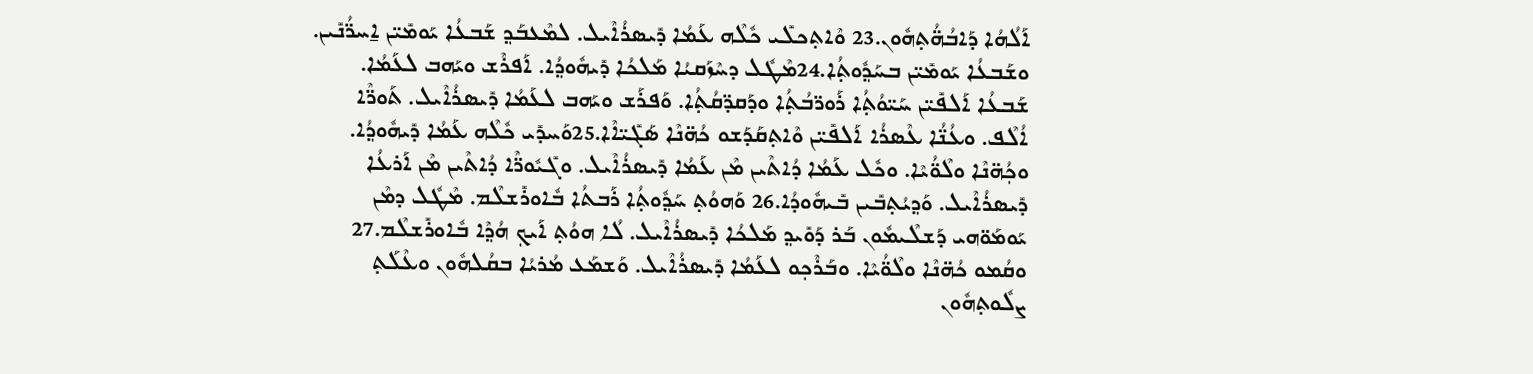ܐܰ‌ܠܳܗܳܐ ܕܰܐܒܳܗ̈ܳܬ݂ܗܽܘܢ.23 ܘܶܐܬ݂ܟܠܺܝ ܟܽܠܶܗ ܥܰܡܳܐ ܕܺܝܣܪܳܐܶܝܠ. ܠܡܶܥܒܰܕ݂ ܫܰܒܥܳܐ ܝܰܘܡܺܝ̈ܢ ܐ̱ܚܖ̈ܳܢܺܝܢ. ܘܫܰܒܥܳܐ ܝܰܘܡܺܝ̈ܢ ܒܚܰܕ݂ܽܘܬ݂ܳܐ.24ܡܶܛܽܠ ܕܚܶܙܰܩܝܳܐ ܡܰܠܟܳܐ ܕܺܝܗܽܘܕ݂ܳܐ. ܐܰܦܪܶܫ ܘܝܰܗܒ ܠܥܰܡܳܐ. ܫܰܒܥܳܐ ܐܰܠܦܺܝ̈ܢ ܚܰܝ̈ܘܳܬ݂ܳܐ ܪܰܘܖ̈ܒܳܬ݂ܳܐ ܘܕܰܩܕ̈ܩܳܬ݂ܳܐ. ܘܰܦܪܰܫ ܘܝܰܗܒ ܠܥܰܡܳܐ ܕܺܝܣܪܳܐܶܝܠ. ܬܰܘܖ̈ܶܐ ܐܳܠܶܦ. ܘܥܳܢ̈ܳܐ ܥܶܣܪܳܐ ܐܰܠܦܺܝ̈ܢ ܘܶܐܬ݂ܩܰܕܰܫܘ ܟܳܗ̈ܢܶܐ ܣܰܓܺܝ̈ܐܶܐ.25ܘܰܚܕܺܝ ܟܽܠܶܗ ܥܰܡܳܐ ܕܺܝܗܽܘܕ݂ܳܐ. ܘܟ݂ܳܗ̈ܢܶܐ ܘܠܶܘ̈ܳܝܶܐ. ܘܟܽܠ ܥܰܡܳܐ ܕܳܐܬܶܝܢ ܡܶܢ ܥܰܡܳܐ ܕܺܝܣܪܳܐܶܝܠ. ܘܓܺܝܽܘܖ̈ܶܐ ܕܳܐܬܶܝܢ ܡܶܢ ܐܰܪܥܳܐ ܕܺܝܣܪܳܐܶܝܠ. ܘܰܕ݂ܝܳܬ݂ܒܺܝܢ ܒܺܝܗܽܘܕܳܐ.26 ܘܰܗܘܳܬ݂ ܚܰܕ݂ܽܘܬ݂ܳܐ ܪܰܒܬܳܐ ܒܽܐܘܪܺܫܠܶܡ. ܡܶܛܽܠ ܕܡܶܢ ܝܰܘܡܰܘ̈ܗܝ ܕܰܫܠܶܝܡܽܘܢ ܒܰܪ ܕܰܘܺܝܕ݂ ܡܰܠܟܳܐ ܕܺܝܣܪܳܐܶܝܠ. ܠܳܐ ܗܘܳܬ݂ ܐܰܝܟ݂ ܗܳܕ݂ܶܐ ܒܽܐܘܪܺܫܠܶܡ.27 ܘܩܳܡܘ ܟܳܗ̈ܢܶܐ ܘܠܶܘ̈ܳܝܶܐ. ܘܒܰܪܶܟ݂ܘ ܠܥܰܡܳܐ ܕܺܝܣܪܳܐܶܝܠ. ܘܰܫܡܰܥ ܡܳܪܝܳܐ ܒܩܳܠܗܽܘܢ ܘܥܶܠܰܬ݂ ܨܠܽܘܬ݂ܗܽܘܢ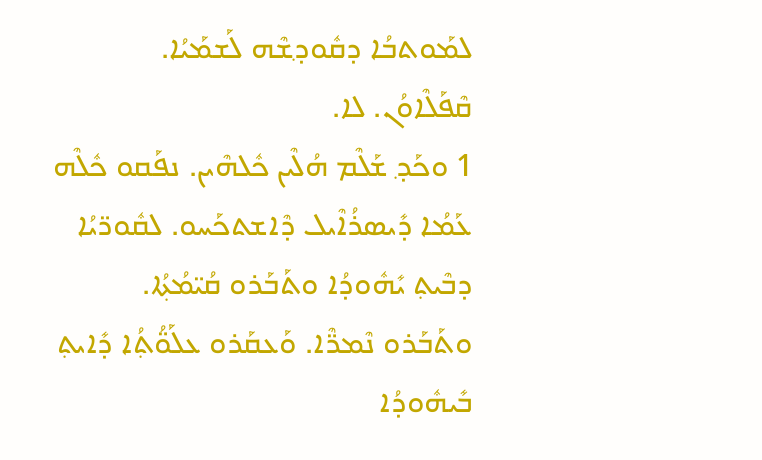ܠܡܰܘܬܒܳܐ ܕܩܽܘܕ݂ܫܶܗ ܠܰܫܡܰܝܳܐ.
ܩܶܦܰܠܶܐܘܳܢ. ܠܐ.
1 ܘܟܰܕ݂ ܫܰܠܶܡ ܗܳܠܶܝܢ ܟܽܠܗܶܝܢ. ܢܦܰܩܘ ܟܽܠܶܗ ܥܰܡܳܐ ܕܺܝܣܪܳܐܶܝܠ ܕܶܐܫܬܟܰܚܘ. ܠܩܽܘܖ̈ܝܳܐ ܕܒܶܝܬ݂ ܝܺܗܽܘܕܳܐ ܘܬܰܒܰܪܘ ܩܳܝ̈ܡܳܬ݂ܳܐ. ܘܬܰܒܰܪܘ ܢܶܡܖ̈ܶܐ. ܘܰܥܩܰܪܘ ܥܠܰܘ̈ܳܬ݂ܳܐ ܕܺܐܝܬ݂ ܒܺܝܗܽܘܕܳܐ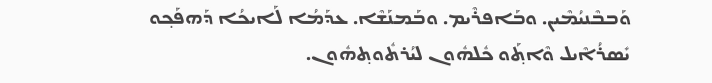ܘܰܒܒܶܢܝܳܡܶܝܢ. ܘܒܰܐܦܪܶܝܡ. ܘܒܰܡܢܰܫܶܐ. ܥܕܰܡܳܐ ܠܰܐܝܟܳܐ ܕܰܗܦܰܟ݂ܘ ܝܺܣܪܳܐܶܝܠ ܘܶܐܬ݂ܰܘ ܟܽܠܗܽܘܢ ܠܝܳܪܬܽܘܬ݂ܗܽܘܢ.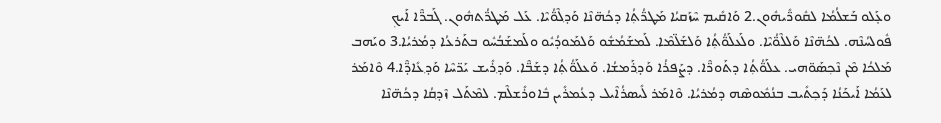ܘܥ̣ܰܠܘ ܒܰܫܠܳܡܳܐ ܠܩܽܘܖ̈ܺܝܗܽܘܢ.2 ܘܰܐܩܺܝܡ ܚܶܙܰܩܝܳܐ ܡܰܛܖ̈ܳܬ݂ܳܐ ܕܟܳܗ̈ܢܶܐ ܘܰܕ݂ܠܶܘ̈ܳܝܶܐ. ܥܰܠ ܡܰܛܖ̈ܳܬܗܽܘܢ. ܓܰܒܖ̈ܶܐ ܐܰܝܟ݂ ܦܽܘܠܚܳܢܶܗ. ܠܟܳܗ̈ܢܶܐ ܘܰܠܠܶܘ̈ܳܝܶܐ. ܘܠܰܥܠܰܘ̈ܳܬ݂ܳܐ ܘܰܠܫܰܠ̈ܡܶܐ. ܠܰܡܫܰܡܳܫܽܘ ܘܰܠܡܰܘܕܳܝܽܘ ܘܠܰܡܫܰܒܳܚܽܘ ܒܬܰܪܥܳܐ ܕܡܳܪܝܳܐ.3 ܘܝܰܗܒ ܡܰܠܟܳܐ ܡܶܢ ܢܶܟ݂ܣܰܘ̈ܗܝ. ܥܠܰܘ̈ܳܬ݂ܳܐ ܕܬܰܘܖ̈ܶܐ. ܕܨܰܦܪܳܐ ܘܰܕ݂ܪܰܡܫܳܐ. ܘܰܥܠܰܘ̈ܳܬ݂ܳܐ ܕܫܰܒ̈ܶܐ. ܘܰܕ݂ܪܺܝܫ ܝܰܖ̈ܚܶܐ ܘܰܕ݂ܥܺܐܕ̈ܶܐ.4 ܘܶܐܡܰܪ ܠܥܰܡܳܐ ܐܰܝܟܰܢܳܐ ܕܰܟ݂ܬܺܝܒ ܒܢܳܡܽܘܣܶܗ ܕܡܳܪܝܳܐ. ܘܶܐܡܰܪ ܠܺܝܣܪܳܐܶܝܠ ܕܥܳܡܪܺܝܢ ܒܽܐܘܪܺܫܠܶܡ. ܠܡܶܬܰܠ ܙܶܕ݂ܩܳܐ ܕܟܳܗ̈ܢܶܐ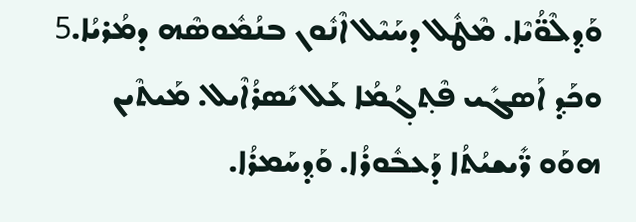ܘܰܕ݂ܠܶܘ̈ܳܝܶܐ. ܡܶܛܽܠ ܕܚܰܝܶܠ ܐܶܢܽܘܢ ܒܢܳܡܽܘܣܶܗ ܕܡܳܪܝܳܐ.5 ܘܟܰܕ݂ ܐܰܣܓܺܝ ܦܶܬ݂ܓ݂ܳܡܳܐ ܥܰܠ ܝܺܣܪܳܐܶܝܠ. ܡܰܝܬܶܝܢ ܗܘܰܘ ܖ̈ܺܝܫܝܳܬܳܐ ܕܰܥܒܽܘܪܳܐ. ܘܰܕ݂ܚܰܡܪܳܐ.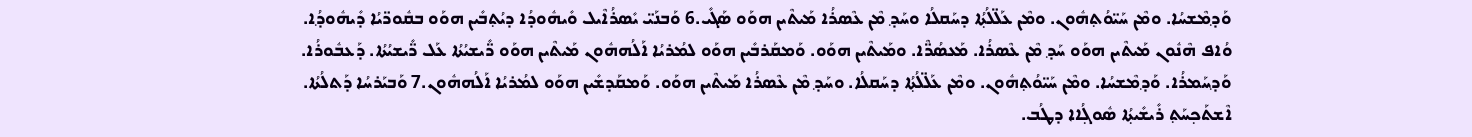ܘܰܕ݂ܡܶܫܚܳܐ. ܘܡܶܢ ܚܰܝ̈ܘܳܬ݂ܗܽܘܢ. ܘܡܶܢ ܥܰܠ̈ܠܳܬ݂ܳܐ ܕܚܰܩܠܳܐ ܘܚܰܕ݂ ܡܶܢ ܥܶܣܪܳܐ ܡܰܝܬܶܝܢ ܗܘܰܘ ܣܰܓܺܝ.6 ܘܰܒܢܰܝ̈ ܝܺܣܪܳܐܶܝܠ ܘܺܝܗܽܘܕܳܐ ܕܝܳܬ݂ܒܺܝܢ ܗܘܰܘ ܒܩܽܘܖ̈ܝܳܐ ܕܺܝܗܽܘܕ݂ܳܐ. ܘܳܐܦ ܗܶܢܽܘܢ ܡܰܝܬܶܝܢ ܗܘܰܘ ܚܰܕ݂ ܡܶܢ ܥܶܣܪܳܐ. ܡܰܥܣܳܖ̈ܶܐ. ܘܡܰܝܬܶܝܢ ܗܘܰܘ. ܘܰܡܩܰܪܒܺܝܢ ܗܘܰܘ ܠܡܳܪܝܳܐ ܐܰܠܳܗܗܽܘܢ ܡܰܝܬܶܝܢ ܗܘܰܘ ܖ̈ܺܝܫܝܳܬܳܐ ܥܰܠ ܖ̈ܺܝܫܝܳܬܳܐ. ܕܰܥܒܽܘܪܳܐ. ܘܰܕ݂ܚܰܡܪܳܐ. ܘܰܕ݂ܡܶܫܚܳܐ. ܘܡܶܢ ܚܰܝ̈ܘܳܬ݂ܗܽܘܢ. ܘܡܶܢ ܥܰܠ̈ܠܳܬ݂ܳܐ ܕܚܰܩܠܳܐ. ܘܚܰܕ݂ ܡܶܢ ܥܶܣܪܳܐ ܡܰܝܬܶܝܢ ܗܘܰܘ. ܘܰܡܩܰܕܫܺܝܢ ܗܘܰܘ ܠܡܳܪܝܳܐ ܐܰܠܳܗܗܽܘܢ.7 ܘܰܒܝܰܪܚܳܐ ܕܰܬܠܳܬܳܐ. ܐܶܫܬܰܟ݂ܚܰܬ݂ ܪܺܝܫܺܝܬ݂ܳܐ ܣܽܘܓ݂ܳܐܐ ܕܛܳܒ.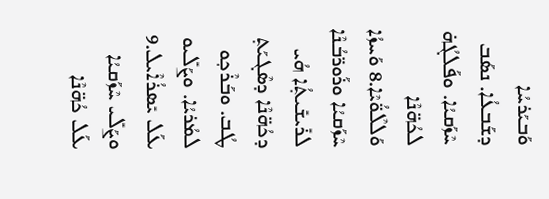ܘܰܒܝܰܪܚܳܐ ܕܫܰܒܥܳܐ. ܢܣܰܒ ܚܶܙܰܩܝܳܐ. ܘܦܰܠܓܳܗ̇ ܠܟܳܗ̈ܢܶܐ ܘܰܠܠܶܘ̈ܳܝܶܐ.8 ܘܰܚܙܳܐ ܚܶܙܰܩܝܳܐ ܘܪܰܘܖ̈ܒܳܢܶܐ ܠܪܺܝܫܺܝܬ݂ܳܐ ܗܳܝ ܕܟܳܗ̈ܢܶܐ ܕܣܶܓܝܰܬ݂ ܛܳܒ. ܘܒܰܪܶܟ݂ܘ ܠܡܳܪܝܳܐ. ܘܨܰܠܺܝܘ ܥܰܠ ܝܺܣܪܳܐܶܝܠ.9 ܘܨܰܠܺܝ ܚܶܙܰܩܝܳܐ ܥܰܠ ܟܳܗ̈ܢܶܐ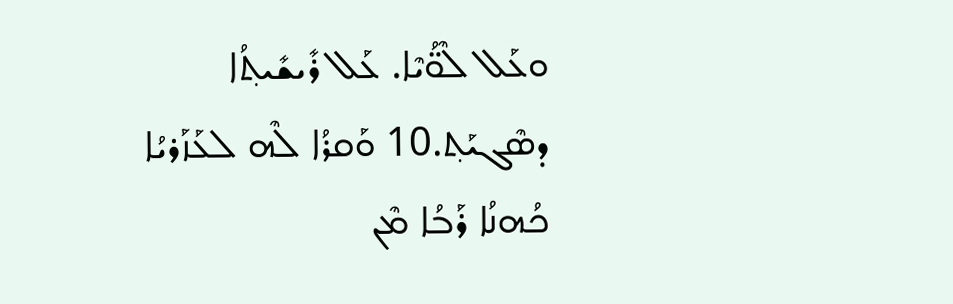ܘܥܰܠ ܠܶܘ̈ܳܝܶܐ. ܥܰܠ ܪܺܝܫܺܝܬ݂ܳܐ ܕܣܶܓܝܰܬ݂.10 ܘܰܩܪܳܐ ܠܶܗ ܠܥܰܙܰܪܝܳܐ ܟܳܗܢܳܐ ܪܰܒܳܐ ܡܶܢ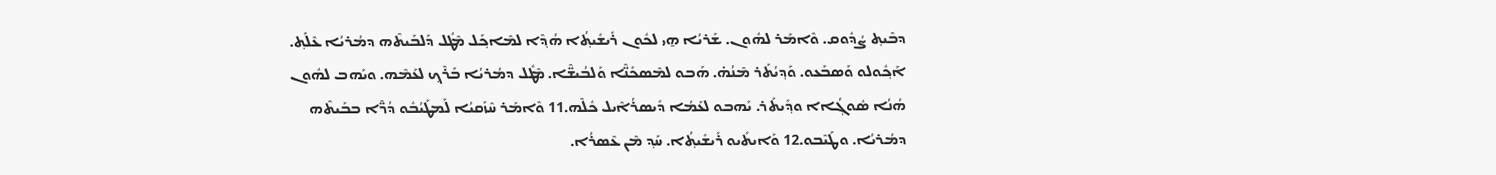ܕܒܶܝܬ݂ ܨܳܕܽܘܩ. ܘܶܐܡܰܪ ܠܗܽܘܢ. ܫܰܪܝܳܐ ܗ̱ܝ ܠܟܽܘܢ ܪܺܝܫܺܝܬ݂ܳܐ ܗܳܕ݂ܶܐ ܠܡܶܐܟ݂ܰܠ ܡܶܛܽܠ ܕܰܠܒܰܝܬܶܗ ܕܡܳܪܝܳܐ ܥܶܠܰܬ݂. ܐܰܟ݂ܽܘܠܘ ܘܰܣܒܰܥܘ. ܘܰܕ݂ܝܳܬܰܪ ܡܶܢܳܗ̇. ܗܰܒܘ ܠܡܶܣܟܺܢ̈ܶܐ ܘܰܠܒܳܝܫ̈ܶܐ. ܡܶܛܽܠ ܕܡܳܪܝܳܐ ܒܰܪܶܟ݂ ܠܥܰܡܶܗ. ܘܝܰܗܒ ܠܗܽܘܢ ܗܳܢܳܐ ܣܽܘܓ݂ܳܐܐ ܘܕ݂ܺܝܬܰܪ. ܝܰܗܒܘ ܠܥܰܡܳܐ ܕܺܝܣܪܳܐܶܝܠ ܟܽܠܶܗ.11 ܘܶܐܡܰܪ ܚܶܙܰܩܝܳܐ ܠܰܡܛܰܝܳܒܽܘ ܕܳܖ̈ܶܐ ܒܒܰܝܬܶܗ ܕܡܳܪܝܳܐ. ܘܛܰܝܶܒܘ.12 ܘܰܐܝܬܺܝܘ ܪܺܝܫܺܝܬ݂ܳܐ. ܚܰܕ݂ ܡܶܢ ܥܶܣܪܳܐ.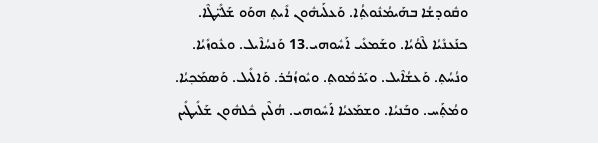ܘܩܽܘܕܫܳܐ ܒܗܰܝܡܳܢܽܘܬ݂ܳܐ. ܘܰܥܠܰܝܗܽܘܢ ܐܺܝܬ݂ ܗܘܰܘ ܫܰܠܺܝ̈ܛܶܐ. ܟܢܰܥܢܺܝܳܐ ܠܶܘܳܝܳܐ. ܘܫܰܡܥܺܝ ܐܰܚܽܘܗܝ.13 ܘܰܢܚܳܐܶܝܠ. ܘܥܽܘܙܺܝܳܐ. ܘܢܳܚܳܬ݂. ܘܰܥܫܳܐܶܝܠ. ܘܝܰܪܡܽܘܬ݂. ܘܝܽܘܙܳܒܳܪ. ܘܰܐܠܺܝܠ. ܘܰܣܡܰܟ݂ܝܳܐ. ܘܡܳܬ݂ܰܚ. ܘܒܰܢܝܳܐ. ܘܫܡܰܥܝܳܐ ܐܰܚܽܘܗܝ. ܗܳܠܶܝܢ ܟܽܠܗܽܘܢ ܫܰܠܺܝܛܺܝܢ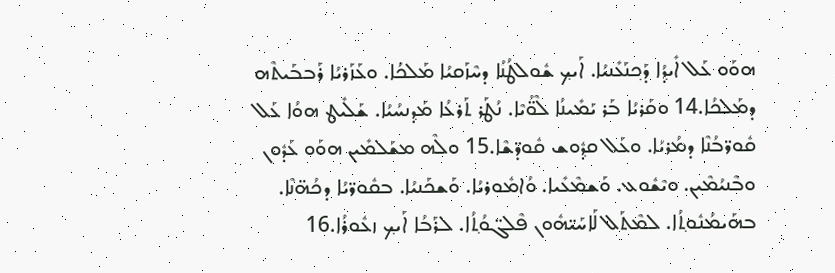ܗܘܰܘ ܥܰܠ ܐܺܝܕ݂ܳܐ ܕܰܟ݂ܢܰܥܺܢܝܳܐ. ܐܰܝܟ݂ ܫܽܘܠܛܳܢܳܐ ܕܚܶܙܰܩܝܳܐ ܡܰܠܟܳܐ. ܘܥܰܙܰܪܝܳܐ ܪܰܒܒܰܝܬܶܗ ܕܡܰܠܟܳܐ.14 ܘܩܰܪܝܳܐ ܒܰܪ ܝܰܡܺܝܢܳܐ ܠܶܘ̈ܳܝܶܐ. ܢܳܛܰܪ ܬܰܪܥܳܐ ܡܰܕ݂ܢܚܳܝܳܐ. ܫܰܠܺܝܛ ܗܘܳܐ ܥܰܠ ܩܽܘܖ̈ܒܳܢܶܐ ܕܡܳܪܝܳܐ. ܘܥܰܠ ܩܕ݂ܽܘܫ ܩܽܘܕ̈ܫܶܐ.15 ܘܠܶܗ ܡܫܰܠܡܺܝܢ ܗܘܰܘ ܥܰܕܽܘܢ ܘܒܶܢܝܳܡܶܝܢ. ܘܝܶܫܽܘܥ. ܘܰܫܡܶܥܺܝܐ. ܘܳܐܡܽܘܪܝܳܐ. ܘܰܫܟܰܢܝܳܐ. ܒܩܽܘܖ̈ܝܳܐ ܕܟܳܗ̈ܢܶܐ. ܒܗܰܝܡܳܢܽܘܬ݂ܳܐ. ܠܡܶܬܰܠ ܠܰܐܚܰܝ̈ܗܽܘܢ ܦܶܠܓ̈ܘܳܬ݂ܳܐ. ܠܪܰܒܳܐ ܐܰܝܟ݂ ܙܥܽܘܪܳܐ.16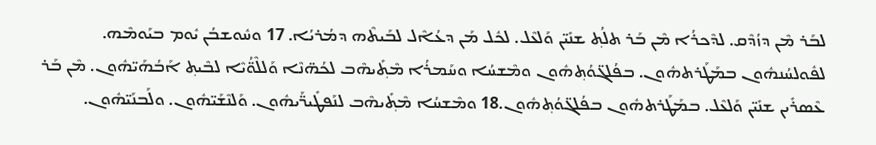ܠܒܰܪ ܡܶܢ ܕܙܳܕܶܩ. ܠܕܶܟܪܳܐ ܡܶܢ ܒܰܪ ܬܠܳܬ݂ ܫܢܺܝ̈ܢ ܘܰܠܥܶܠ. ܠܟܽܠ ܡܰܢ ܕܥܳܐܶܠ ܠܒܰܝܬܶܗ ܕܡܳܪܝܳܐ. 17 ܘܚܽܘܫܒܳܢ ܝܽܘܡ ܒܝܰܘܡܶܗ. ܠܦܽܘܠܚܳܢܗܽܘܢ ܒܡܰܛܰܪܬܗܽܘܢ. ܒܦܳܠܓ̈ܘܳܬ݂ܗܽܘܢ ܘܡܶܫܚܳܐ ܘܚܰܡܪܳܐ ܡܶܬ݂ܺܝܗܶܒ ܠܟܳܗ̈ܢܶܐ ܘܰܠܠܶܘ̈ܳܝܶܐ ܠܒܶܝܬ݂ ܐܰܒܳܗܰܝ̈ܗܽܘܢ. ܡܶܢ ܒܰܪ ܥܶܣܪܺܝܢ ܫܢܺܝ̈ܢ ܘܰܠܥܶܠ. ܒܡܰܛܰܪܬܗܽܘܢ ܒܦܳܠܓ̈ܘܳܬ݂ܗܽܘܢ.18 ܘܡܶܫܚܳܐ ܡܶܬ݂ܺܝܗܶܒ ܠܢܰܦܛܺܝܖ̈ܰܝܗܽܘܢ. ܘܰܠܢܶܫܰܝ̈ܗܽܘܢ. ܘܠܰܒܢܰܝ̈ܗܽܘܢ.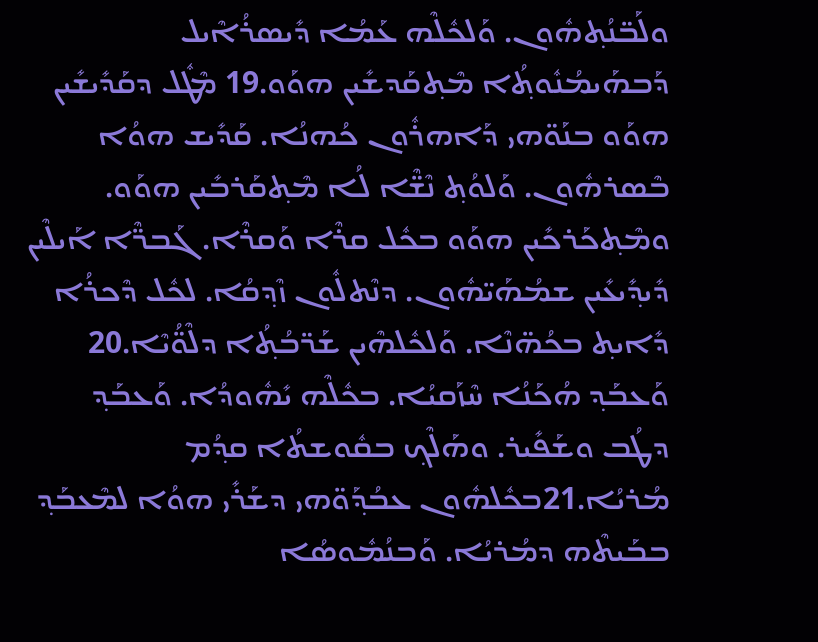ܘܠܰܒ̈ܢܳܬ݂ܗܽܘܢ. ܘܰܠܟܽܠܶܗ ܥܰܡܳܐ ܕܺܝܣܪܳܐܶܝܠ ܕܰܒܗܰܝܡܳܢܽܘܬ݂ܳܐ ܡܶܬ݂ܩܰܕܫܺܝܢ ܗܘܰܘ.19 ܡܶܛܽܠ ܕܩܰܕܺܝܫܺܝܢ ܗܘܰܘ ܒܢܰܘ̈ܗܝ ܕܰܐܗܪܽܘܢ ܟܳܗܢܳܐ. ܩܰܕܺܝܫ ܗܘܳܐ ܒܶܣܪܗܽܘܢ. ܘܰܠܘܳܬ݂ ܢܶܫ̈ܶܐ ܠܳܐ ܡܶܬ݂ܩܰܪܒܺܝܢ ܗܘܰܘ. ܘܡܶܬ݂ܟܰܪܟܺܝܢ ܗܘܰܘ ܒܟܽܠ ܩܪܶܐ ܘܰܩܪܶܐ. ܓܰܒܖ̈ܶܐ ܐܰܝܠܶܝܢ ܕܺܝܕ݂ܺܝܥܺܝܢ ܫܡܳܗܰܝ̈ܗܽܘܢ. ܕܢܶܬܠܽܘܢ ܙܶܕ݂ܩܳܐ. ܠܟܽܠ ܕܶܟܪܳܐ ܕܺܐܝܬ݂ ܒܟܳܗ̈ܢܶܐ. ܘܰܠܟܽܠܗܶܝܢ ܫܰܖ̈ܒܳܬ݂ܳܐ ܕܠܶܘ̈ܳܝܶܐ.20 ܘܰܥܒܰܕ݂ ܗܳܟܰܢܳܐ ܚܶܙܰܩܝܳܐ. ܒܟܽܠܶܗ ܝܺܗܽܘܕܳܐ. ܘܰܥܒܰܕ݂ ܕܛܳܒ ܘܫܰܦܺܝܪ. ܘܗܰܠܶܟ݂ ܒܩܽܘܫܬܳܐ ܩܕ݂ܳܡ ܡܳܪܝܳܐ.21ܒܟܽܠܗܽܘܢ ܥܒܳܕ݂ܰܘ̈ܗܝ ܕܫܰܪܺܝ ܗܘܳܐ ܠܡܶܥܒܰܕ݂ ܒܒܰܝܬܶܗ ܕܡܳܪܝܳܐ. ܘܰܒܢܳܡܽܘܣܳܐ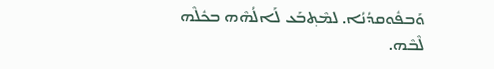ܘܰܒܦܽܘܩܕܳܢܳܐ. ܠܡܶܬ݂ܒܰܥ ܠܰܐܠܳܗܶܗ ܒܟܽܠܶܗ ܠܶܒܶܗ.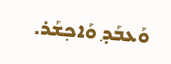ܘܰܥܒܰܕ݂ ܘܰܐܟ݂ܫܰܪ.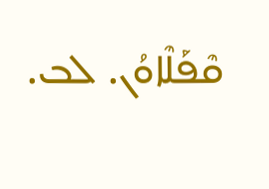ܩܶܦܰܠܶܐܘܳܢ. ܠܒ.